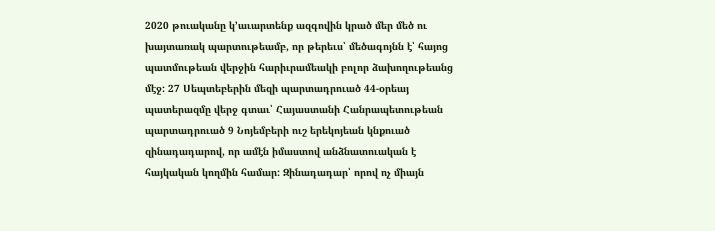2020 թուականը կ’աւարտենք ազգովին կրած մեր մեծ ու խայտառակ պարտութեամբ, որ թերեւս՝ մեծագոյնն է՝ հայոց պատմութեան վերջին հարիւրամեակի բոլոր ձախողութեանց մէջ: 27 Սեպտեբերին մեզի պարտադրուած 44-օրեայ պատերազմը վերջ գտաւ՝ Հայաստանի Հանրապետութեան պարտադրուած 9 Նոյեմբերի ուշ երեկոյեան կնքուած զինադադարով, որ ամէն իմաստով անձնատուական է հայկական կողմին համար: Զինադադար՝ որով ոչ միայն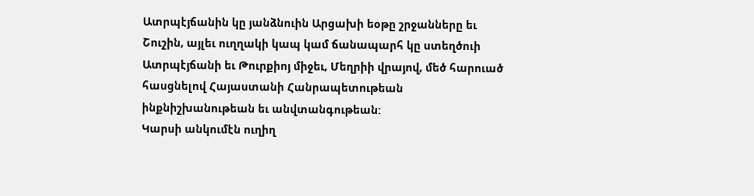Ատրպէյճանին կը յանձնուին Արցախի եօթը շրջանները եւ Շուշին, այլեւ ուղղակի կապ կամ ճանապարհ կը ստեղծուի Ատրպէյճանի եւ Թուրքիոյ միջեւ, Մեղրիի վրայով, մեծ հարուած հասցնելով Հայաստանի Հանրապետութեան ինքնիշխանութեան եւ անվտանգութեան:
Կարսի անկումէն ուղիղ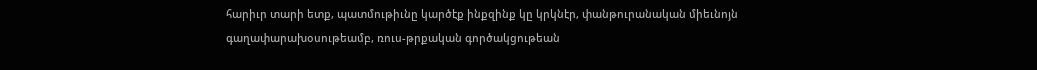հարիւր տարի ետք, պատմութիւնը կարծէք ինքզինք կը կրկնէր, փանթուրանական միեւնոյն գաղափարախօսութեամբ, ռուս-թրքական գործակցութեան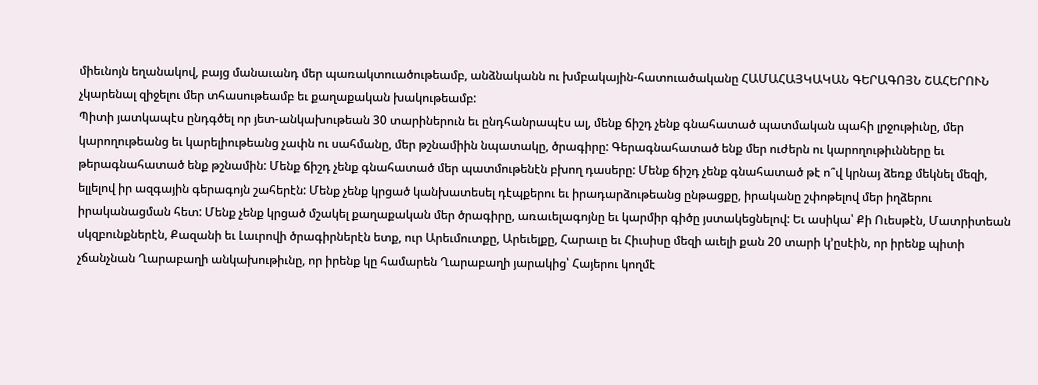միեւնոյն եղանակով, բայց մանաւանդ մեր պառակտուածութեամբ, անձնականն ու խմբակային-հատուածականը ՀԱՄԱՀԱՅԿԱԿԱՆ ԳԵՐԱԳՈՅՆ ՇԱՀԵՐՈՒՆ չկարենալ զիջելու մեր տհասութեամբ եւ քաղաքական խակութեամբ:
Պիտի յատկապէս ընդգծել որ յետ-անկախութեան 30 տարիներուն եւ ընդհանրապէս ալ, մենք ճիշդ չենք գնահատած պատմական պահի լրջութիւնը, մեր կարողութեանց եւ կարելիութեանց չափն ու սահմանը, մեր թշնամիին նպատակը, ծրագիրը: Գերագնահատած ենք մեր ուժերն ու կարողութիւնները եւ թերագնահատած ենք թշնամին: Մենք ճիշդ չենք գնահատած մեր պատմութենէն բխող դասերը: Մենք ճիշդ չենք գնահատած թէ ո՞վ կրնայ ձեռք մեկնել մեզի, ելլելով իր ազգային գերագոյն շահերէն: Մենք չենք կրցած կանխատեսել դէպքերու եւ իրադարձութեանց ընթացքը, իրականը շփոթելով մեր իղձերու իրականացման հետ: Մենք չենք կրցած մշակել քաղաքական մեր ծրագիրը, առաւելագոյնը եւ կարմիր գիծը յստակեցնելով: Եւ ասիկա՝ Քի Ուեսթէն, Մատրիտեան սկզբունքներէն, Քազանի եւ Լաւրովի ծրագիրներէն ետք, ուր Արեւմուտքը, Արեւելքը, Հարաւը եւ Հիւսիսը մեզի աւելի քան 20 տարի կ՚ըսէին, որ իրենք պիտի չճանչնան Ղարաբաղի անկախութիւնը, որ իրենք կը համարեն Ղարաբաղի յարակից՝ Հայերու կողմէ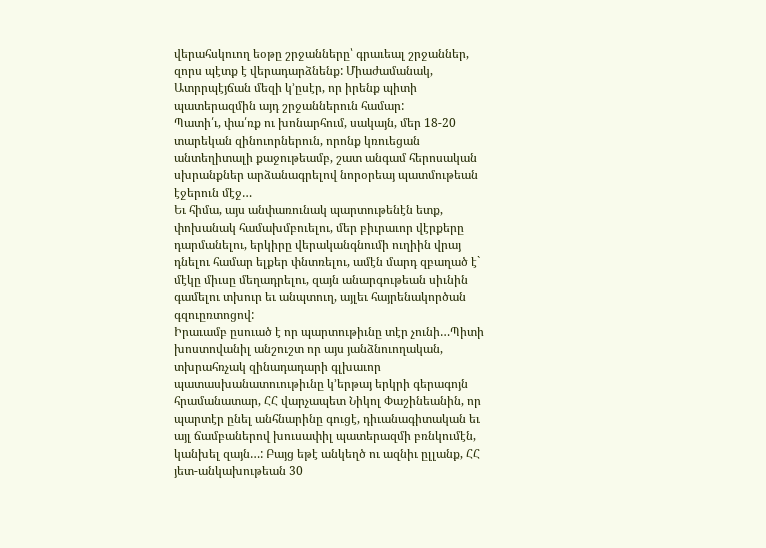վերահսկուող եօթը շրջանները՝ գրաւեալ շրջաններ, զորս պէտք է վերադարձնենք: Միաժամանակ, Ատրրպէյճան մեզի կ՚ըսէր, որ իրենք պիտի պատերազմին այդ շրջաններուն համար:
Պատի՛ւ, փա՛ռք ու խոնարհում, սակայն, մեր 18-20 տարեկան զինուորներուն, որոնք կռուեցան անտեղիտալի քաջութեամբ, շատ անգամ հերոսական սխրանքներ արձանագրելով նորօրեայ պատմութեան էջերուն մէջ…
Եւ հիմա, այս անփառունակ պարտութենէն ետք, փոխանակ համախմբուելու, մեր բիւրաւոր վէրքերը դարմանելու, երկիրը վերականգնումի ուղիին վրայ դնելու համար ելքեր փնտռելու, ամէն մարդ զբաղած է` մէկը միւսը մեղադրելու, զայն անարգութեան սիւնին գամելու տխուր եւ անպտուղ, այլեւ հայրենակործան գզուըռտոցով:
Իրաւամբ ըսուած է որ պարտութիւնը տէր չունի…Պիտի խոստովանիլ անշուշտ որ այս յանձնուողական, տխրահռչակ զինադադարի գլխաւոր պատասխանատուութիւնը կ’երթայ երկրի գերագոյն հրամանատար, ՀՀ վարչապետ Նիկոլ Փաշինեանին, որ պարտէր ընել անհնարինը գուցէ, դիւանագիտական եւ այլ ճամբաներով խուսափիլ պատերազմի բռնկումէն, կանխել զայն…: Բայց եթէ անկեղծ ու ազնիւ ըլլանք, ՀՀ յետ-անկախութեան 30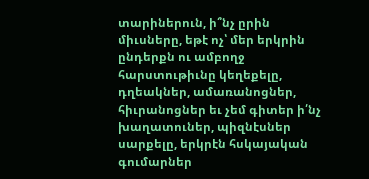տարիներուն, ի՞նչ ըրին միւսները, եթէ ոչ՝ մեր երկրին ընդերքն ու ամբողջ հարստութիւնը կեղեքելը, դղեակներ, ամառանոցներ, հիւրանոցներ եւ չեմ գիտեր ի՛նչ խաղատուներ, պիզնէսներ սարքելը, երկրէն հսկայական գումարներ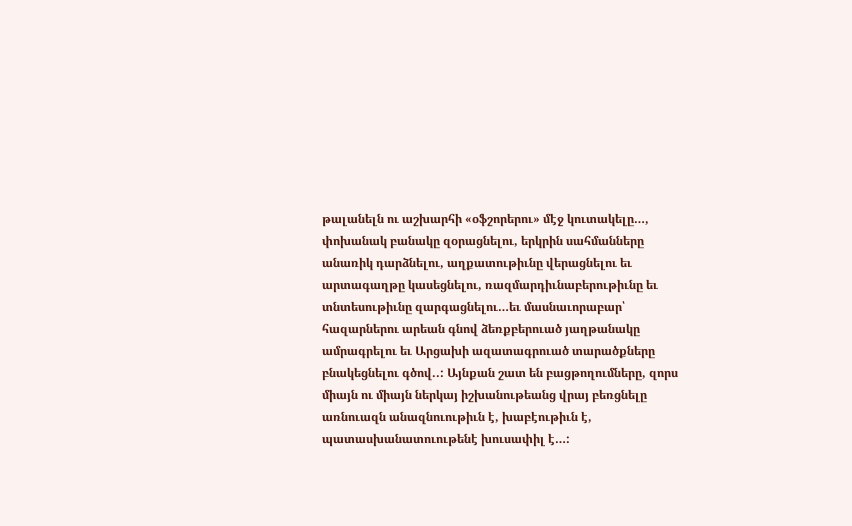թալանելն ու աշխարհի «օֆշորերու» մէջ կուտակելը…, փոխանակ բանակը զօրացնելու, երկրին սահմանները անառիկ դարձնելու, աղքատութիւնը վերացնելու եւ արտագաղթը կասեցնելու, ռազմարդիւնաբերութիւնը եւ տնտեսութիւնը զարգացնելու…եւ մասնաւորաբար՝ հազարներու արեան գնով ձեռքբերուած յաղթանակը ամրագրելու եւ Արցախի ազատագրուած տարածքները բնակեցնելու գծով..: Այնքան շատ են բացթողումները, զորս միայն ու միայն ներկայ իշխանութեանց վրայ բեռցնելը առնուազն անազնուութիւն է, խաբէութիւն է, պատասխանատուութենէ խուսափիլ է…: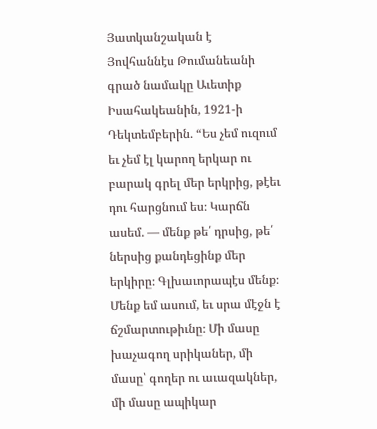Յատկանշական է Յովհաննէս Թումանեանի գրած նամակը Աւետիք Իսահակեանին, 1921-ի Դեկտեմբերին. “Ես չեմ ուզում եւ չեմ էլ կարող երկար ու բարակ գրել մեր երկրից, թէեւ դու հարցնում ես։ Կարճն ասեմ. — մենք թե՛ դրսից, թե՛ ներսից քանդեցինք մեր երկիրը։ Գլխաւորապէս մենք։ Մենք եմ ասում, եւ սրա մէջն է ճշմարտութիւնը։ Մի մասը խաչագող սրիկաներ, մի մասը՝ գողեր ու աւազակներ, մի մասը ապիկար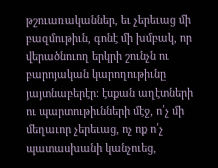թշուառականներ, եւ չերեւաց մի բազմութիւն, գոնէ մի խմբակ, որ վերածնուող երկրի շունչն ու բարոյական կարողութիւնը յայտնաբերէր։ էսքան աղէտների ու պարտութիւնների մէջ, ո՛չ մի մեղաւոր չերեւաց, ոչ ոք ո՛չ պատասխանի կանչուեց,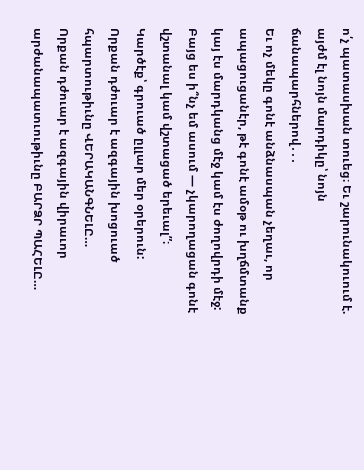ո՛չ պատասխան տուեց։ Եւ շարունակուում է. այժմ էլ նոյն մարդիկը՝ նոյն ճանապարհներով․․․
Եւ ոչ մեկը գոնէ անձնասպան չեղաւ, որ ապացուցանէր, թէ գոնէ ամօթ ու խղճմտանք կայ էս մարդկանց մէջ կամ էս ժողովրդի մէջ: Բայց ես ի՞նչ եմ ասում — չկարողացան գոնէ վշտանալ կամ վշտացած երեւալ”։
Կարծէք՝ գրուած ըլլար մեր օրերուն:
Որքան դժուար է ազգային խոցուած հպարտութիւնը ՎԵՐԱԿԱՆԳՆԵԼԸ…
Որքան դժուար է ազգային վիրաւոր արժանապատւութիւնը ԲԱՐՁՐ ՊԱՀԵԼԸ…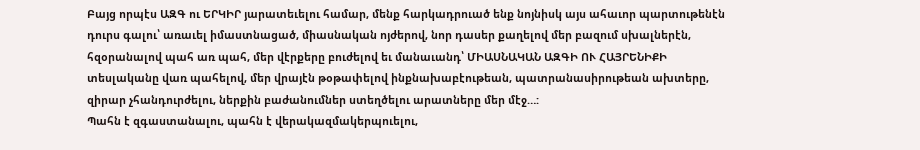Բայց որպէս ԱԶԳ ու ԵՐԿԻՐ յարատեւելու համար, մենք հարկադրուած ենք նոյնիսկ այս ահաւոր պարտութենէն դուրս գալու՝ առաւել իմաստնացած, միասնական ոյժերով, նոր դասեր քաղելով մեր բազում սխալներէն, հզօրանալով պահ առ պահ, մեր վէրքերը բուժելով եւ մանաւանդ՝ ՄԻԱՍՆԱԿԱՆ ԱԶԳԻ ՈՒ ՀԱՅՐԵՆԻՔԻ տեսլականը վառ պահելով, մեր վրայէն թօթափելով ինքնախաբէութեան, պատրանասիրութեան ախտերը, զիրար չհանդուրժելու, ներքին բաժանումներ ստեղծելու արատները մեր մէջ…:
Պահն է զգաստանալու, պահն է վերակազմակերպուելու,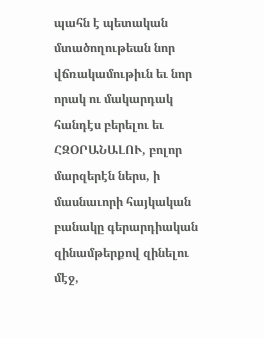պահն է պետական մտածողութեան նոր վճռակամութիւն եւ նոր որակ ու մակարդակ հանդէս բերելու եւ ՀԶՕՐԱՆԱԼՈՒ, բոլոր մարզերէն ներս, ի մասնաւորի հայկական բանակը գերարդիական զինամթերքով զինելու մէջ,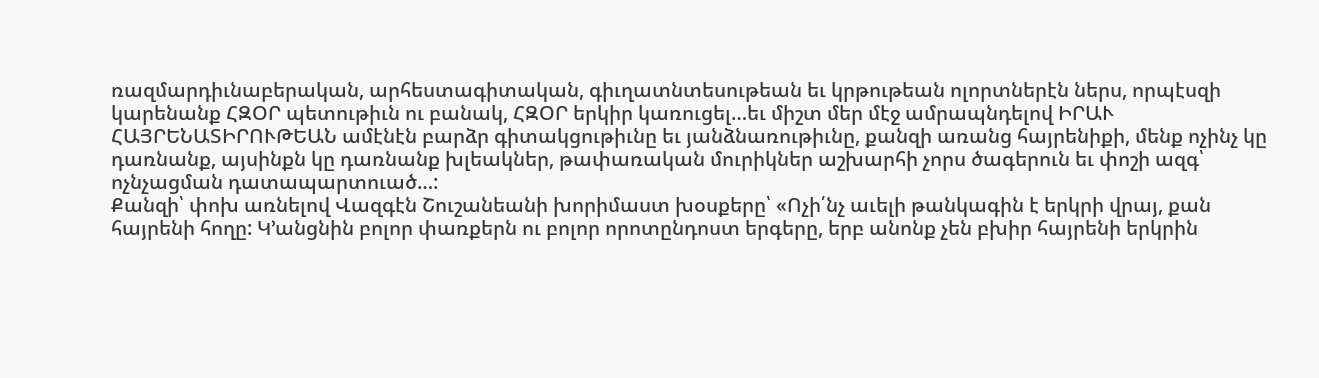ռազմարդիւնաբերական, արհեստագիտական, գիւղատնտեսութեան եւ կրթութեան ոլորտներէն ներս, որպէսզի կարենանք ՀԶՕՐ պետութիւն ու բանակ, ՀԶՕՐ երկիր կառուցել…եւ միշտ մեր մէջ ամրապնդելով ԻՐԱՒ ՀԱՅՐԵՆԱՏԻՐՈՒԹԵԱՆ ամէնէն բարձր գիտակցութիւնը եւ յանձնառութիւնը, քանզի առանց հայրենիքի, մենք ոչինչ կը դառնանք, այսինքն կը դառնանք խլեակներ, թափառական մուրիկներ աշխարհի չորս ծագերուն եւ փոշի ազգ՝ ոչնչացման դատապարտուած…:
Քանզի՝ փոխ առնելով Վազգէն Շուշանեանի խորիմաստ խօսքերը՝ «Ոչի՛նչ աւելի թանկագին է երկրի վրայ, քան հայրենի հողը: Կ’անցնին բոլոր փառքերն ու բոլոր որոտընդոստ երգերը, երբ անոնք չեն բխիր հայրենի երկրին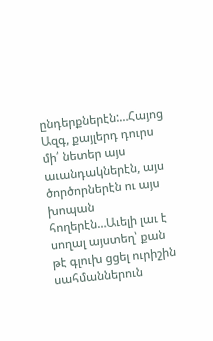ընդերքներէն:…Հայոց Ազգ, քայլերդ դուրս մի՛ նետեր այս աւանդակներէն, այս ծործորներէն ու այս խոպան հողերէն…Աւելի լաւ է սողալ այստեղ՝ քան թէ գլուխ ցցել ուրիշին սահմաններուն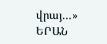վրայ…»
ԵՐԱՆ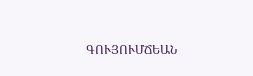ԳՈՒՅՈՒՄՃԵԱՆ